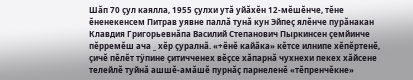Шăп 70 çул каялла, 1955 çулхи утă уйăхĕн 12-мĕшĕнче, тĕне ĕненекенсем Питрав уявне паллă тунă кун Эйпеç ялĕнче пурăнакан Клавдия Григорьевнăпа Василий Степанович Пыркинсен çемйинче пĕрремĕш ача _ хĕр çуралнă. «+ĕнĕ кайăка» кĕтсе илнипе хĕпĕртенĕ, çичĕ пĕлĕт тÿпине çитичченех вĕçсе хăпарнă чухнехи пекех хăйсене телейлĕ туйнă ашшĕ-амăшĕ пурнăç парнеленĕ «тĕпренчĕкне»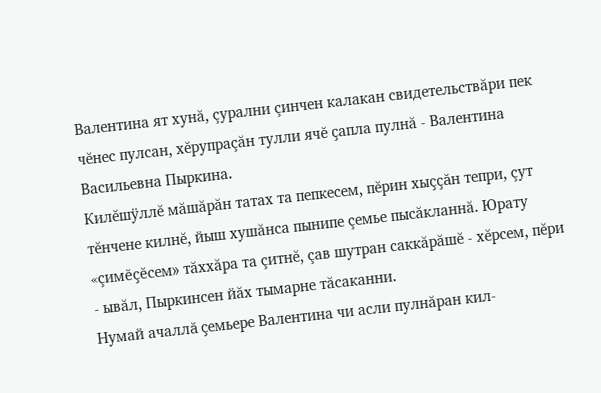Валентина ят хунă, çурални çинчен калакан свидетельствăри пек чĕнес пулсан, хĕрупраçăн тулли ячĕ çапла пулнă - Валентина Васильевна Пыркина.
Килĕшÿллĕ мăшăрăн татах та пепкесем, пĕрин хыççăн тепри, çут тĕнчене килнĕ, йыш хушăнса пынипе çемье пысăкланнă. Юрату «çимĕçĕсем» тăххăра та çитнĕ, çав шутран саккăрăшĕ - хĕрсем, пĕри - ывăл, Пыркинсен йăх тымарне тăсаканни.
Нумай ачаллă çемьере Валентина чи асли пулнăран кил-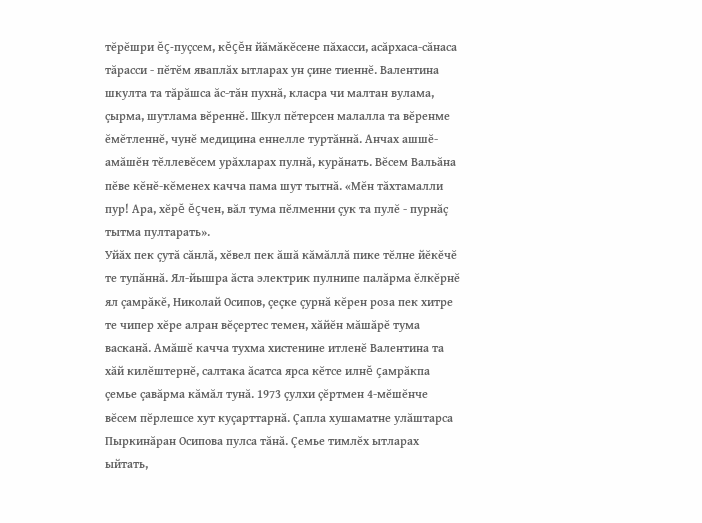тĕрĕшри ĕç-пуçсем, кĕçĕн йăмăкĕсене пăхасси, асăрхаса-сăнаса тăрасси - пĕтĕм яваплăх ытларах ун çине тиеннĕ. Валентина шкулта та тăрăшса ăс-тăн пухнă, класра чи малтан вулама, çырма, шутлама вĕреннĕ. Шкул пĕтерсен малалла та вĕренме ĕмĕтленнĕ, чунĕ медицина еннелле туртăннă. Анчах ашшĕ-амăшĕн тĕллевĕсем урăхларах пулнă, курăнать. Вĕсем Вальăна пĕве кĕнĕ-кĕменех качча пама шут тытнă. «Мĕн тăхтамалли пур! Ара, хĕрĕ ĕçчен, вăл тума пĕлменни çук та пулĕ - пурнăç тытма пултарать».
Уйăх пек çутă сăнлă, хĕвел пек ăшă кăмăллă пике тĕлне йĕкĕчĕ те тупăннă. Ял-йышра ăста электрик пулнипе палăрма ĕлкĕрнĕ ял çамрăкĕ, Николай Осипов, çеçке çурнă кĕрен роза пек хитре те чипер хĕре алран вĕçертес темен, хăйĕн мăшăрĕ тума васканă. Амăшĕ качча тухма хистенине итленĕ Валентина та хăй килĕштернĕ, салтака ăсатса ярса кĕтсе илнĕ çамрăкпа çемье çавăрма кăмăл тунă. 1973 çулхи çĕртмен 4-мĕшĕнче вĕсем пĕрлешсе хут куçарттарнă. Çапла хушаматне улăштарса Пыркинăран Осипова пулса тăнă. Çемье тимлĕх ытларах ыйтать,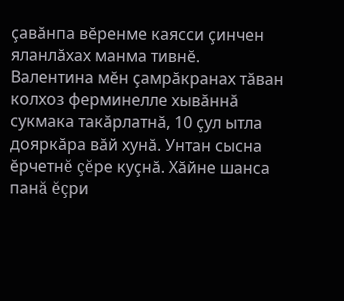çавăнпа вĕренме каясси çинчен яланлăхах манма тивнĕ.
Валентина мĕн çамрăкранах тăван колхоз ферминелле хывăннă сукмака такăрлатнă, 10 çул ытла дояркăра вăй хунă. Унтан сысна ĕрчетнĕ çĕре куçнă. Хăйне шанса панă ĕçри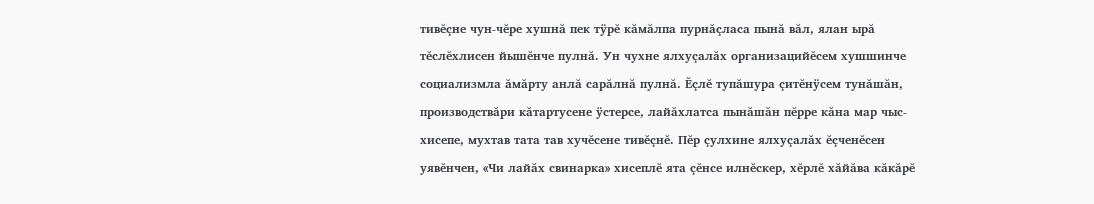тивĕçне чун-чĕре хушнă пек тÿрĕ кăмăлпа пурнăçласа пынă вăл, ялан ырă тĕслĕхлисен йышĕнче пулнă. Ун чухне ялхуçалăх организацийĕсем хушшинче социализмла ăмăрту анлă сарăлнă пулнă. Ĕçлĕ тупăшура çитĕнÿсем тунăшăн, производствăри кăтартусене ÿстерсе, лайăхлатса пынăшăн пĕрре кăна мар чыс-хисепе, мухтав тата тав хучĕсене тивĕçнĕ. Пĕр çулхине ялхуçалăх ĕçченĕсен уявĕнчен, «Чи лайăх свинарка» хисеплĕ ята çĕнсе илнĕскер, хĕрлĕ хăйăва кăкăрĕ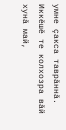умне çакса таврăннă.
Иккĕшĕ те колхозра вăй хунă май,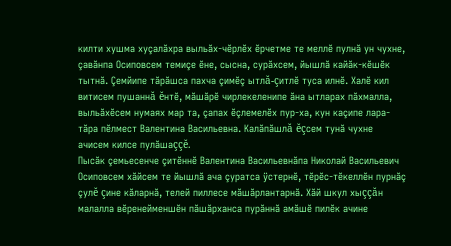килти хушма хуçалăхра выльăх-чĕрлĕх ĕрчетме те меллĕ пулнă ун чухне, çавăнпа Осиповсем темиçе ĕне, сысна, сурăхсем, йышлă кайăк-кĕшĕк тытнă. Çемйипе тăрăшса пахча çимĕç ытлă-çитлĕ туса илнĕ. Халĕ кил витисем пушаннă ĕнтĕ, мăшăрĕ чирлекеленипе ăна ытларах пăхмалла, выльăхĕсем нумаях мар та, çапах ĕçлемелĕх пур-ха, кун каçипе лара-тăра пĕлмест Валентина Васильевна. Калăпăшлă ĕçсем тунă чухне ачисем килсе пулăшаççĕ.
Пысăк çемьесенче çитĕннĕ Валентина Васильевнăпа Николай Васильевич Осиповсем хăйсем те йышлă ача çуратса ÿстернĕ, тĕрĕс-тĕкеллĕн пурнăç çулĕ çине кăларнă, телей пиллесе мăшăрлантарнă. Хăй шкул хыççăн малалла вĕренейменшĕн пăшăрханса пурăннă амăшĕ пилĕк ачине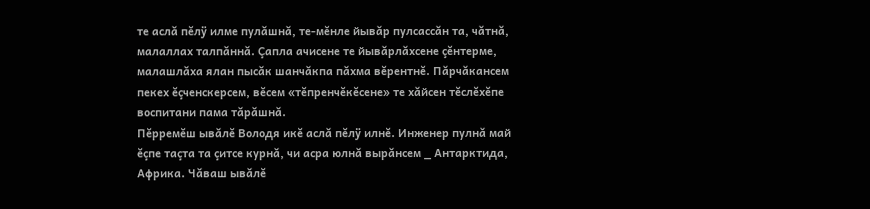те аслă пĕлÿ илме пулăшнă, те-мĕнле йывăр пулсассăн та, чăтнă, малаллах талпăннă. Çапла ачисене те йывăрлăхсене çĕнтерме, малашлăха ялан пысăк шанчăкпа пăхма вĕрентнĕ. Пăрчăкансем пекех ĕçченскерсем, вĕсем «тĕпренчĕкĕсене» те хăйсен тĕслĕхĕпе воспитани пама тăрăшнă.
Пĕрремĕш ывăлĕ Володя икĕ аслă пĕлÿ илнĕ. Инженер пулнă май ĕçпе таçта та çитсе курнă, чи асра юлнă вырăнсем _ Антарктида, Африка. Чăваш ывăлĕ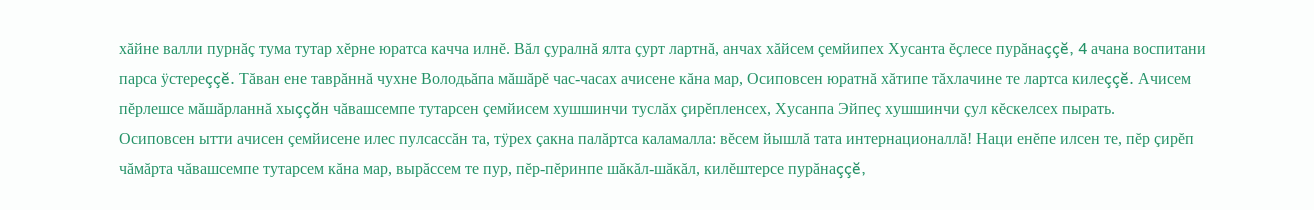хăйне валли пурнăç тума тутар хĕрне юратса качча илнĕ. Вăл çуралнă ялта çурт лартнă, анчах хăйсем çемйипех Хусанта ĕçлесе пурăнаççĕ, 4 ачана воспитани парса ÿстереççĕ. Тăван ене таврăннă чухне Володьăпа мăшăрĕ час-часах ачисене кăна мар, Осиповсен юратнă хăтипе тăхлачине те лартса килеççĕ. Ачисем пĕрлешсе мăшăрланнă хыççăн чăвашсемпе тутарсен çемйисем хушшинчи туслăх çирĕпленсех, Хусанпа Эйпеç хушшинчи çул кĕскелсех пырать.
Осиповсен ытти ачисен çемйисене илес пулсассăн та, тÿрех çакна палăртса каламалла: вĕсем йышлă тата интернационаллă! Наци енĕпе илсен те, пĕр çирĕп чăмăрта чăвашсемпе тутарсем кăна мар, вырăссем те пур, пĕр-пĕринпе шăкăл-шăкăл, килĕштерсе пурăнаççĕ,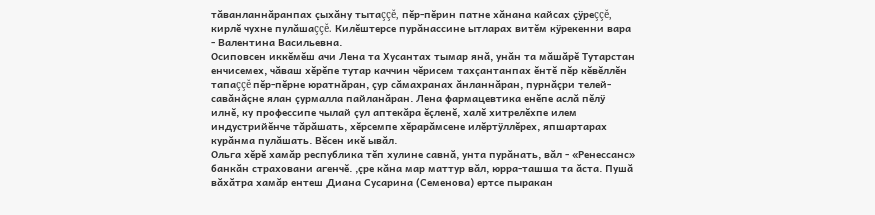тăванланнăранпах çыхăну тытаççĕ, пĕр-пĕрин патне хăнана кайсах çÿреççĕ, кирлĕ чухне пулăшаççĕ. Килĕштерсе пурăнассине ытларах витĕм кÿрекенни вара - Валентина Васильевна.
Осиповсен иккĕмĕш ачи Лена та Хусантах тымар янă, унăн та мăшăрĕ Тутарстан енчисемех, чăваш хĕрĕпе тутар каччин чĕрисем тахçантанпах ĕнтĕ пĕр кĕвĕллĕн тапаççĕ пĕр-пĕрне юратнăран, çур сăмахранах ăнланнăран, пурнăçри телей-савăнăçне ялан çурмалла пайланăран. Лена фармацевтика енĕпе аслă пĕлÿ илнĕ, ку профессипе чылай çул аптекăра ĕçленĕ, халĕ хитрелĕхпе илем индустрийĕнче тăрăшать, хĕрсемпе хĕрарăмсене илĕртÿллĕрех, япшартарах курăнма пулăшать. Вĕсен икĕ ывăл.
Ольга хĕрĕ хамăр республика тĕп хулине савнă, унта пурăнать, вăл - «Ренессанс» банкăн страховани агенчĕ. ,çре кăна мар маттур вăл, юрра-ташша та ăста. Пушă вăхăтра хамăр ентеш Диана Сусарина (Семенова) ертсе пыракан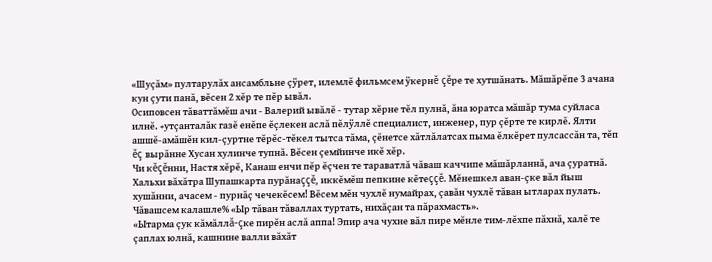«Шуçăм» пултарулăх ансамбльне çÿрет, илемлĕ фильмсем ÿкернĕ çĕре те хутшăнать. Мăшăрĕпе 3 ачана кун çути панă, вĕсен 2 хĕр те пĕр ывăл.
Осиповсен тăваттăмĕш ачи - Валерий ывăлĕ - тутар хĕрне тĕл пулнă, ăна юратса мăшăр тума суйласа илнĕ. +утçанталăк газĕ енĕпе ĕçлекен аслă пĕлÿллĕ специалист, инженер, пур çĕрте те кирлĕ. Ялти ашшĕ-амăшĕн кил-çуртне тĕрĕс-тĕкел тытса тăма, çĕнетсе хăтлăлатсах пыма ĕлкĕрет пулсассăн та, тĕп ĕç вырăнне Хусан хулинче тупнă. Вĕсен çемйинче икĕ хĕр.
Чи кĕçĕнни, Настя хĕрĕ, Канаш енчи пĕр ĕçчен те тараватлă чăваш каччипе мăшăрланнă, ача çуратнă. Хальхи вăхăтра Шупашкарта пурăнаççĕ, иккĕмĕш пепкине кĕтеççĕ. Мĕнешкел аван-çке вăл йыш хушăнни, ачасем - пурнăç чечекĕсем! Вĕсем мĕн чухлĕ нумайрах, çавăн чухлĕ тăван ытларах пулать. Чăвашсем калашле% «Ыр тăван тăваллах туртать, нихăçан та пăрахмасть».
«Ытарма çук кăмăллă-çке пирĕн аслă аппа! Эпир ача чухне вăл пире мĕнле тим-лĕхпе пăхнă, халĕ те çаплах юлнă, кашнине валли вăхăт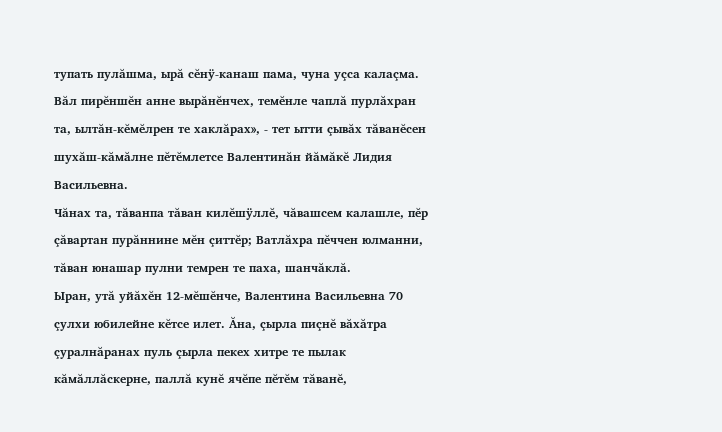тупать пулăшма, ырă сĕнÿ-канаш пама, чуна уçса калаçма. Вăл пирĕншĕн анне вырăнĕнчех, темĕнле чаплă пурлăхран та, ылтăн-кĕмĕлрен те хаклăрах», - тет ытти çывăх тăванĕсен шухăш-кăмăлне пĕтĕмлетсе Валентинăн йăмăкĕ Лидия Васильевна.
Чăнах та, тăванпа тăван килĕшÿллĕ, чăвашсем калашле, пĕр çăвартан пурăннине мĕн çиттĕр; Ватлăхра пĕччен юлманни, тăван юнашар пулни темрен те паха, шанчăклă.
Ыран, утă уйăхĕн 12-мĕшĕнче, Валентина Васильевна 70 çулхи юбилейне кĕтсе илет. Ăна, çырла пиçнĕ вăхăтра çуралнăранах пуль çырла пекех хитре те пылак кăмăллăскерне, паллă кунĕ ячĕпе пĕтĕм тăванĕ,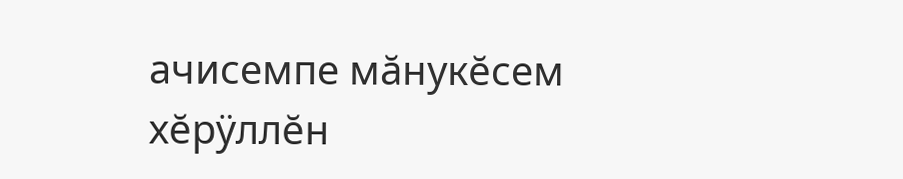ачисемпе мăнукĕсем хĕрÿллĕн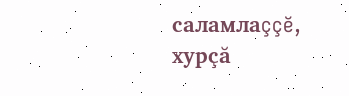саламлаççĕ, хурçă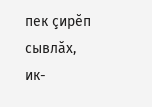пек çирĕп сывлăх, ик-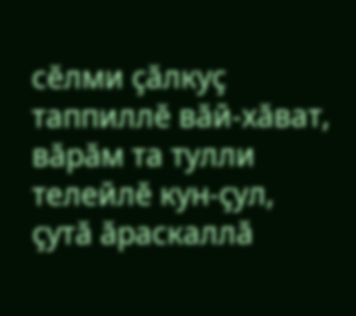сĕлми çăлкуç таппиллĕ вăй-хăват, вăрăм та тулли телейлĕ кун-çул, çутă ăраскаллă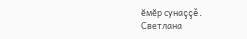ĕмĕр сунаççĕ.
Светлана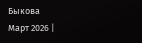Быкова
Март 2026 |